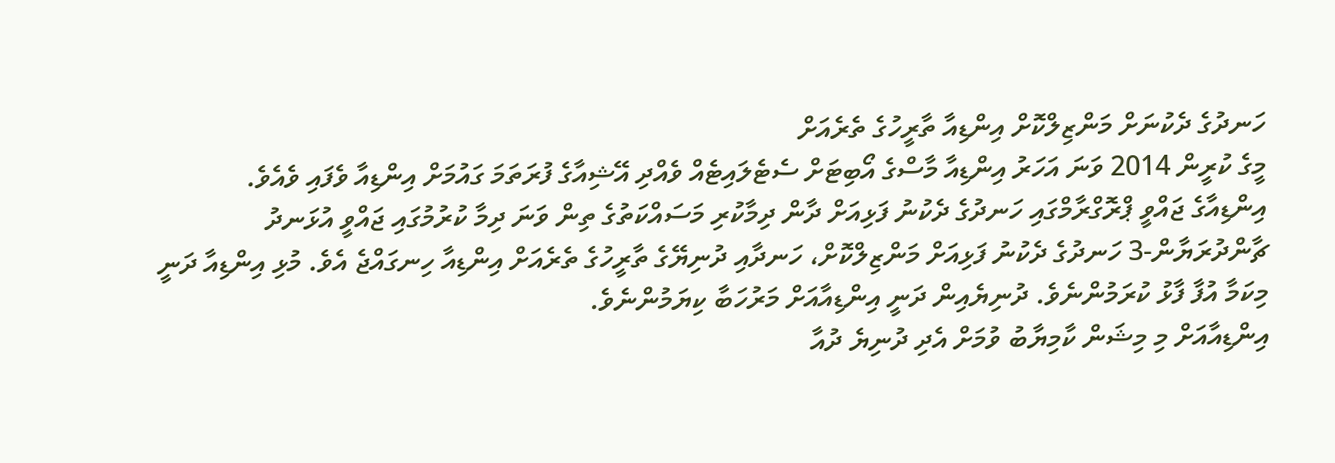ހަނދުގެ ދެކުނަށް މަންޒިލްކޮށް އިންޑިއާ ތާރީހުގެ ތެރެއަށް
މީގެ ކުރީން 2014 ވަނަ އަހަރު އިންޑިއާ މާސްގެ އޯބިޓަށް ސެޓެލައިޓެއް ވެއްދި އޭޝިއާގެ ފުރަތަމަ ގައުމަށް އިންޑިއާ ވެފައި ވެއެވެ.
އިންޑިއާގެ ޖައްވީ ޕްރޮގްރާމްގައި ހަނދުގެ ދެކުނު ފަޅިއަށް ދާން ދިމާކުރި މަސައްކަތުގެ ތިން ވަނަ ދިމާ ކުރުމުގައި ޖައްވީ އުޅަނދު ޗާންދުރަޔާން-3 ހަނދުގެ ދެކުނު ފަޅިއަށް މަންޒިލްކޮށް، ހަނދާއި ދުނިޔޭގެ ތާރީހުގެ ތެރެއަށް އިންޑިއާ ހިނގައްޖެ އެވެ. މުޅި އިންޑިއާ ދަނީ މިކަމާ އުފާ ފާޅު ކުރަމުންނެވެ. ދުނިޔެއިން ދަނީ އިންޑިއާއަށް މަރުހަބާ ކިޔަމުންނެވެ.
އިންޑިއާއަށް މި މިޝަން ކާމިޔާބު ވުމަށް އެދި ދުނިޔެ ދުއާ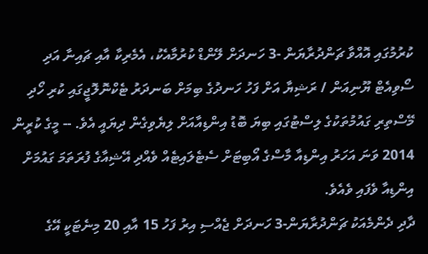ކުރުމުގައި އޮއްވާ ޗަންދުރާޔަން -3 ހަނދަށް ލޭންޑް ކުރުމާއެކު، އެމެރިކާ އާއި ޗައިނާ އަދި ސޯވިއެޓް ޔޫނިއަން / ރަޝިޔާ އަށް ފަހު ހަނދުގެ ބިމަށް ބަނދަރު ޓެކްނޮލޮޖީގައި ކުރި ހޯދި މޭސްތިރި ގައުމުތަކުގެ ލިސްޓުގައި ބިޔަ ބޮޑު އިންޑިއާއަށް ލިޔެވިގެން ދިޔައީ އެވެ. -- މީގެ ކުރީން  2014 ވަނަ އަހަރު އިންޑިއާ މާސްގެ އޯބިޓަށް ސެޓެލައިޓެއް ވެއްދި އޭޝިއާގެ ފުރަތަމަ ގައުމަށް އިންޑިއާ ވެފައި ވެއެވެ.
ދާދި ދެންމެއަކު ޗަންދުރާޔަން-3 ހަނދަށް ޖެއްސި އިރު ފަހު 15 އާއި 20 މިނެޓަކީ އޭގެ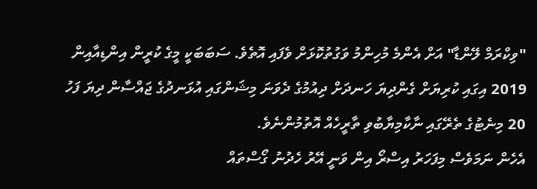"ވިކްރަމް ލޭންޑާ" އަށް އެންމެ މުހިންމު ވަގުތުކޮޅަށް ވެފައި އޮތެވެ. ސަބަބަކީ މީގެ ކުރީން އިންޑިއާއިން 2019 އިގައި ކުރިޔަށް ގެންދިޔަ ހަނދަށް ދިއުމުގެ ދެވަނަ މިޝަންގައި އުޅަނދުގެ ޖައްސާން ދިޔަ ފަހު 20 މިނެޓުގެ ތެރޭގައި ނާކާމިޔާބުވި ތާރީހެއް އޮތުމުންނެވެ.
އެހެން ނަމަވެސް މިފަހަރު އިސްރޯ އިން ވަނީ އޭރު ހެދުނު ގޯސްތައް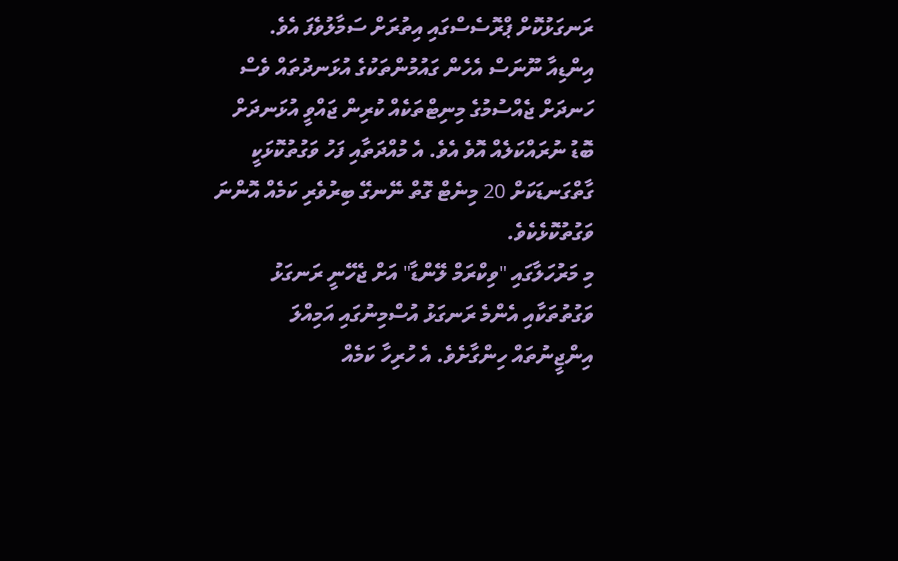ރަނގަޅުކޮށް ޕްރޮސެސްގައި އިތުރަށް ސަމާލުވެފަ އެވެ.
އިންޑިއާ ނޫނަސް އެހެން ގައުމުންތަކުގެ އުޅަނދުތައް ވެސް ހަނދަށް ޖެއްސުމުގެ މިނިޓްތަކެއް ކުރިން ޖައްވީ އުޅަނދަށް ބޮޑު ނުރައްކަލެއް އޮވެ އެވެ. އެ މުއްދަތާއި ފަހު ވަގުތުކޮޅަކީ ގާތްގަނޑަކަށް 20 މިނެޓް ގޮތް ނޭނގޭ ބިރުވެރި ކަމެއް އޮންނަ ވަގުތުކޮޅެކެވެ.
މި މަރުހަލާގައި "ވިކްރަމް ލޭންޑާ" އަށް ޖެހޭނީ ރަނގަޅު ވަގުތުތަކާއި އެންމެ ރަނގަޅު އުސްމިނުގައި އަމިއްލަ އިންޖީނުތައް ހިންގާށެވެ. އެ ހުރިހާ ކަމެއް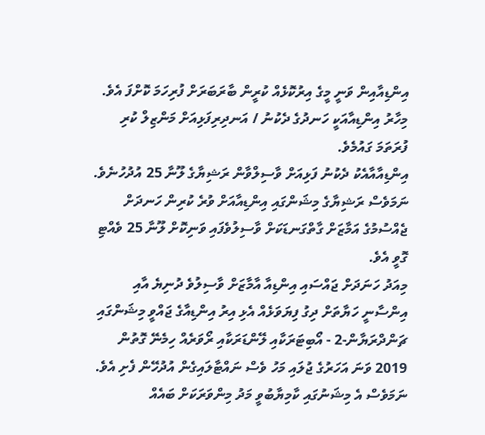އިންޑިއާއިން ވަނީ މީގެ އިރުކޮޅެއް ކުރީން ބާރަބަރަށް ފުރިހަމަ ކޮށްފަ އެވެ. މިހާރު އިންޑިއާއަކީ ހަނދުގެ ދެކުނު / އަނދިރިފަޅިއަށް މަންޒިލް ކުރި ފުރަތަމަ ގައުމެވެ.
އިންޑިއާއާއެކު ދެކުނު ފަޅިއަށް ވާސިލްވާން ރަޝިޔާގެ ލޫނާ 25 އުދުހުނެވެ. ނަމަވެސް ރަޝިޔާގެ މިޝަންގައި އިންޑިއާއަށް ވުރެ ކުރިން ހަނދަށް ޖެއްސުމުގެ އަމާޒަށް ގާތްގަނޑަކަށް ވާސިލުވެފައި ވަނިކޮށް ލޫނާ 25 ވެއްޓި ގޮވީ އެވެ.
މިއަދު ހަނަދަށް ޖައްސައި އިންޑިއާ އާމާޒަށް ވާސިލުވެ ދުނިޔެ އާއި އިންސާނީ ހަޔާތަށް ދިގު ފިޔަވަޅެއް އެޅި އިރު އިންޑިއާގެ ޖައްވީ މިޝަންގައި ޗަންދްރަޔާން-2 - އޯބިޓަރަކާއި ލޭންޑަރަކާއި ރޯވަރެއް ހިމެނޭ ގޮތުން 2019 ވަނަ އަހަރުގެ ޖުލައި މަހު ވެސް ނައްޓާލައިގެން އުދުހޭން ފެށި އެވެ. ނަމަވެސް އެ މިޝަނުގައި ކާމިޔާބުވީ މަދު މިންވަރަކަށް ބައެއް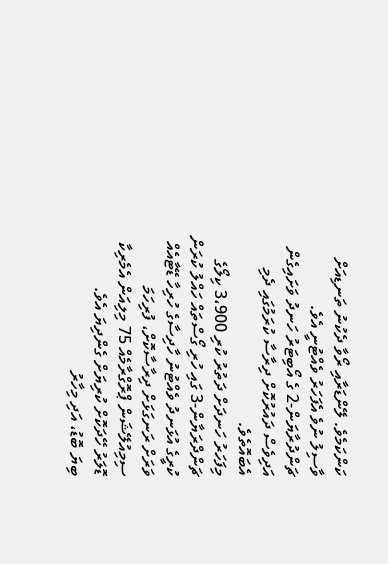ކަންކަމެވެ. ލޭންޑަރާއި ރޯވާ ދެކުނު ތަނޑިއަށް ވާސިލު ނުވެ އެފަހަރު ވެއްޓުނީ އެވެ. ޗަންދުރާޔަން-2 ގެ އޯބިޓަރު ހަނދު ވަށައިގެން އަދިވެސް ދައުރުކޮށް ދިރާސާ ކުރަމުގައި ދެމި އެބައޮތެވެ.
މިފަހަރު ހަނދަށް ދަތުރު ކުރި 3،900 ކިލޯގެ ޗަންދްރަޔާން-3 ގައި ހުރި ގޯސްތައް ހައްލު ކުރަން ކުރީގެ އުޅަނދު ވެއްޓުނު ހާދިސާގެ ހުރިހާ ޑޭޓާއެއް ވަރަށް ރަނގަޅަށް ދިރާސާކޮށް، ފުރިހަމަ ސިމިއުލޭޝަން ޕްރޮގްރާމެއް 75 މިލިއަން އެމެރިކާ ޑޮލަރު ހޭދަކޮށް ކުރިޔަށް ގެންދިޔަ އެވެ.
ބިޔަ ބޮޑު، އަދި މިހާރު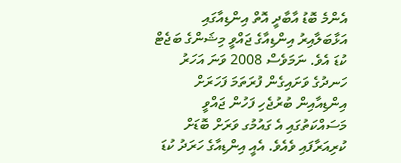އެންމެ ބޮޑު އާބާދީ އޮތް އިންޑިއާގައި އަޅާބަލާއިރު އިންޑިއާގެ ޖައްވީ މިޝަންގެ ބަޖެޓް ކުޑަ އެވެ. ނަމަވެސް 2008 ވަނަ އަހަރު ހަނދުގެ ވަށައިގެން ފުރަތަމަ ފަހަރަށް އިންޑިއާއިން ބުރުޖެހި ފަހުން ޖައްވީ މަސައްކަތުގައި އެ ގައުމުގ ވަރަށް ބޮޑަށް ކުރިއަރާފައި ވެއެވެ. އެއީ އިންޑިއާގެ ހަރަދު ކުޑަ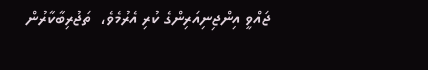ޖައްވީ އިންޖިނިއަރިންގެ ކުރި އެރުމެވެ،  ތަޖުރިބާކާރުން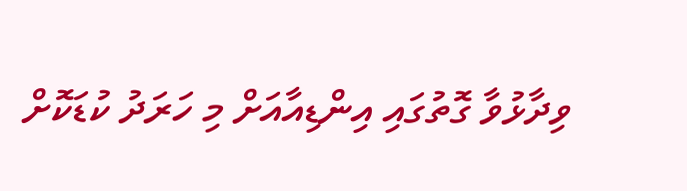ވިދާޅުވާ ގޮތުގައި އިންޑިއާއަށް މި ހަރަދު ކުޑަކޮށް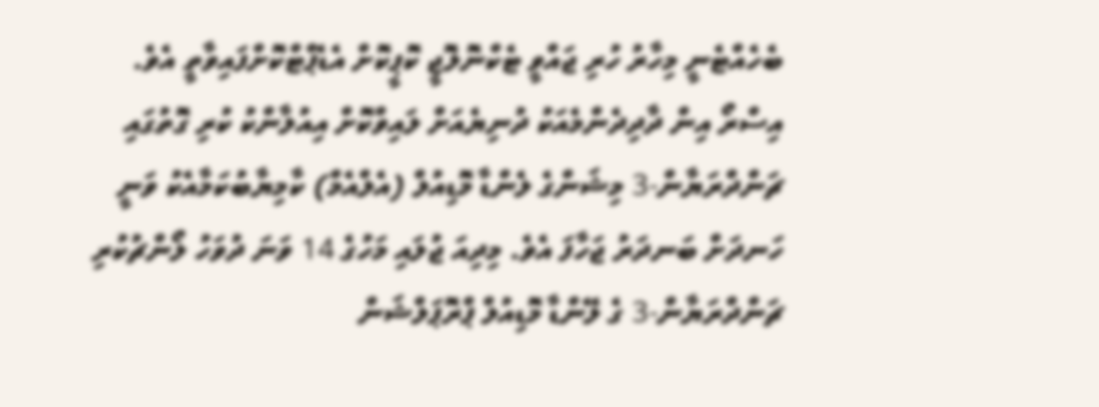ބެހެއްޓެނީ މިހާރު ހުރި ޖައްވީ ޓެކްނޮލޮޖީ ކޮޕީކޮށް އެޑެޕްޓްކޮށްފައިވާތީ އެވެ.
އިސްރޯ އިން ދާދިދެންމެއަކު ދުނިޔެއަށް ލައިވްކޮށް އިއުލާންކު ކުރި ގޮތުގައި ޗަންދްރަޔާން-3 މިޝަންގެ ލެންޑާ މޮޑިއުލް (އެލްއެމް) ކާމިޔާބުކަމާއެކު ވަނީ ހަނދަށް ބަނދަރު ޖަހާފަ އެވެ. މިދިއަ ޖުލައި މަހުގެ 14 ވަނަ ދުވަހު ލޯންޗުކުރި ޗަންދްރަޔާން-3 ގެ ލޭންޑާ މޮޑިއުލް ޕްރޮޕަލްޝަން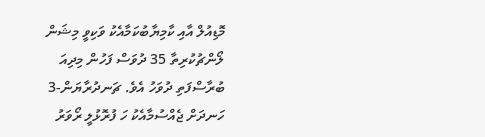މޮޑިއުލް އާއި ކާމިޔާބުކަމާއެކު ވަކިވީ މިޝަން ލޯންޗުކުރިތާ 35 ދުވަސް ފަހުން މިދިއަ ބުރާސްފަތި ދުވަހު އެވެ. ޗަނދުރާޔަން-3 ހަނދަށް ޖެއްސުމާއެކު ހަ ފުރޮޅުލީ ރޯވަރު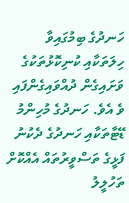ހަނދުގެ ބިމުގައިވާ ހިލަތަކާއި ކުނިކޮޅުތަކުގެ ވަށައިގެން ދުއްވައިގެންފައި ވެ އެވެ. ހަނދުގެ މުހިންމު ޑޭޓާތަކާއި ހަނދުގެ ދެކުނު ފަޅީގެ ތަސްވީރުތައް އެއްކޮށް ތަހުލީލު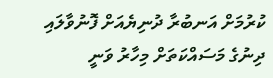ކުރުމަށް އަނބުރާ ދުނިޔެއަށް ފޮނުވާލައި ދިނުގެ މަސައްކަތަށް މިހާރު ވަނީ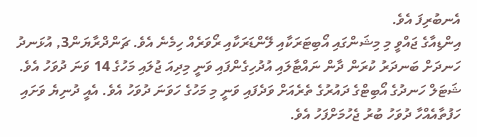އެނބުރިފަ އެވެ.
އިންޑިއާގެ ޖައްވީ މި މިޝަންގައި އޯބިޓަރަކާއި ލޭންޑަރަކާއި ރޯވަރެއް ހިމެނެ އެވެ. ޗަންދްރާޔަން3, އުޅަނދު ހަނދަށް ބަނދަރު ކުރަން ދާން ނައްޓާލައި އުދުހިގެންފައި ވަނީ މިދިއަ ޖުލައި މަހުގެ 14 ވަނަ ދުވަހު އެވެ. ޝަޓަލް ހަނދުގެ އޯބިޓްގެ ދައުރުގެ ތެރެއަށް ވަދެފައި ވަނީ މި މަހުގެ ހަވަނަ ދުވަހު އެވެ. އެއީ ދުނިޔެ ވަށައި ހަފުތާއެއްހާ ދުވަހު ބުރު ޖެހުމަށްފަހު އެވެ.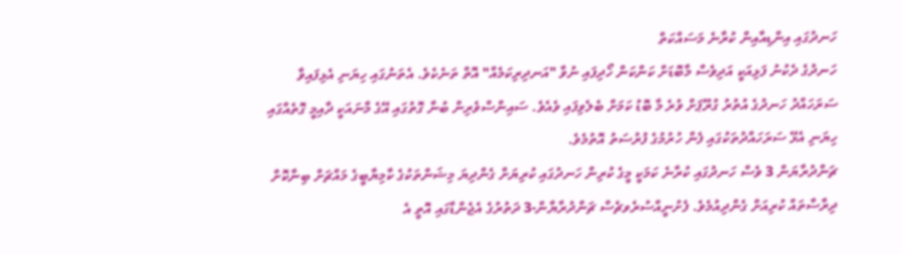ހަނދުގައި އިންޑިއާއިން ކުރާނެ މަސައްކަތް
ހަނދުގެ ދެކުނު ފަޅިއަކީ އަދިވެސް މާބޮޑަށް ކަންކަން ހޯދިފައި ނުވާ "އަނދިރިކަމެއް" އޮތް ތަނެކެވެ. އެތަނުގައި ހިޔަނި އެޅިފައިވާ ސަރަހައްދު ހަނދުގެ އުތުރު ގުރޫޕަށް ވުރެ މާ ބޮޑު ކަމަށް ބެލެވިފައި ވެއެވެ. ސައިންސްވެރިން ބުނާ ގޮތުގައި އޭގެ މާނައަކީ ދާއިމީ ގޮތެއްގައި ހިޔަނި އެޅޭ ސަރަހައްދުތަކުގައި ފެން ހުރުމުގެ ފުރުސަތު އޮތުމެވެ.
ޗަންދުރާޔަން 3 ވެސް ހަނދުގައި ކުރާނެ ކަމަކީ މީގެ ކުރިން ހަނދުގައި ކުރިޔަށް ގެންދިޔަ މިޝަންތަކުގެ ކާމިޔާބީގެ މައްޗަށް ބިނާކޮށް ދިރާސާތައް ކުރިއަށް ގެންދިއުމެވެ. ފެށުނީއްސުރެވޗެސް ޗަންދުރާޔާން-3 ދަތުރުގެ އެޖެންޑާގައި އޮތީ އެ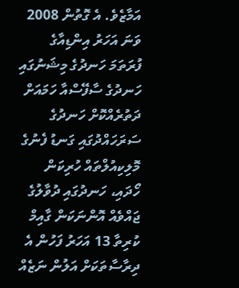އަމާޒެވެ. އެ ގޮތުން 2008 ވަނަ އަހަރު އިންޑިއާގެ ފުރަތަމަ ހަނދުގެ މިޝަނުގައި ހަނދުގެ ސާފޭސްއާ ހަމައަށް ދަތުރެއްކޮށް ހަނދުގެ ސަރަހައްދުގައި ގަނޑު ފެނުގެ މޮލިކިއުލްތައް ހުރިކަން ހޯދައި، ހަނދުގައި ދުވާލުގެ ޖައްވެއް އޮންނަކަން ގާއިމް ކުރިތާ 13 އަހަރު ފަހުން އެ ދިރާސާތަކަށް އަލުން ނަޒެއް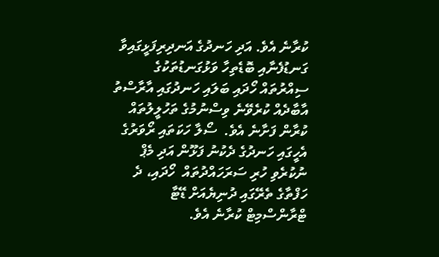ކުރާނެ އެވެ. އަދި ހަނދުގެ އަނދިރިފަޅީގައިވާ ގަނޑުފެނާއި ބޮޑެތިހާ ވަޅުގަނޑުތަކުގެ ސިއްރުތައް ހޯދައި ބަލައި ހަނދުގައި އާރާސްތު އާބާދެއް ކުރެވޭނެ ވިސްނުމުގެ ތަހުލީލުތައް ކުރާން ފަށާނެ އެވެ.  ސޯލާ ހަކަތައި ރޯވަރުގެ އެހީގައި ހަނދުގެ ދެކުނު ފަޅޫން އަދި މެޕް ނުކުރެވި ހުރި ސަރަހައްދުތައް  ހޯދައި، ދެ ހަފްތާގެ ތެރޭގައި ދުނިޔެއަށް ޑޭޓާ ޓްރާންސްމިޓް ކުރާނެ އެވެ.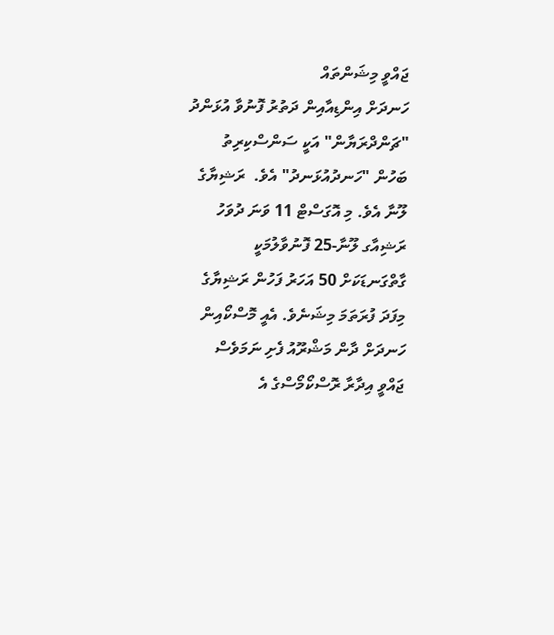ޖައްވީ މިޝަންތައް
ހަނދަށް އިންޑިއާއިން ދަތުރު ފޮނުވާ އުޅަންދު   "ޗަންދްރަޔާން" އަކީ ސަންސްކިރިތު ބަހުން "ހަނދުއުޅަނދު" އެވެ.  ރަޝިޔާގެ ލޫނާ އެވެ. މި އޮގަސްޓް 11 ވަނަ ދުވަހު ރަޝިއާގ ލޫނާ-25 ފޮނުވާލުމަކީ ގާތްގަނޑަކަށް 50 އަހަރު ފަހުން ރަޝިޔާގެ މިފަދަ ފުރަތަމަ މިޝަނެވެ. އެއީ މޮސްކޯއިން ހަނދަށް ދާން މަޝްރޫއު ފެށި ނަމަވެސް ޖައްވީ އިދާރާ ރޮސްކޯމޯސްގެ އެ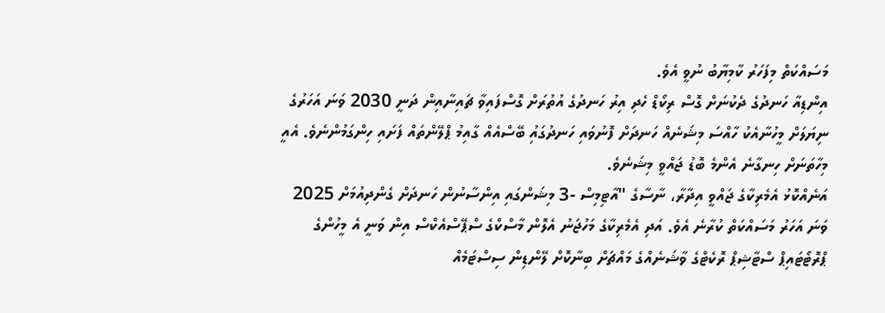މަސައްކަތް މިފަހަރު ކާމިޔާބު ނުވީ އެވެ.
އިންޑިއާ ހަނދުގެ ދެކުނަށް ގޮސް ރިކޯޑް ހެދި އިރު ހަނދުގެ އުތުރަށް ގޮސްފައިވާ ޗައިނާއިން ދަނީ 2030 ވަނަ އަހަރުގެ ނިޔަލަށް މީހުނާއެކު ހާއްސަ މިޝަނެއް ހަނދަށް ފޮނުވައި ހަނދުގައިު ބޭސްއެއް ގާއިމު ޕްލޭންތައް ފަށައި ހިންގަމުންނެވެ. އެއީ މިހާތަނަށް ހިނގާނެ އެންމެ ބޮޑު ޖައްވީ މިޝަނެވެ.
އަނެއްކޮޅު އެމެރިކާގެ ޖައްވީ އިދާރާ، ނާސާގެ "އާޓިމިސް -3 މިޝަންގައި އިންސާނުން ހަނދަށް ގެންދިއުމަށް 2025 ވަނަ އަހަރު މަސައްކަތް ކުރާނެ އެވެ. އަދި އެމެރިކާގެ މަހުޖަނު އެލޮން މާސްކްގެ ސްޕޭސްއެކްސް އިން ވަނީ އެ މީހުންގެ ޕްރޮޓޯޓައިޕް ސްޓާޝިޕް ރޮކެޓްގެ ވާޝަނެއްގެ މައްޗަށް ބިނާކޮށް ލޭންޑިން ސިސްޓަމެއް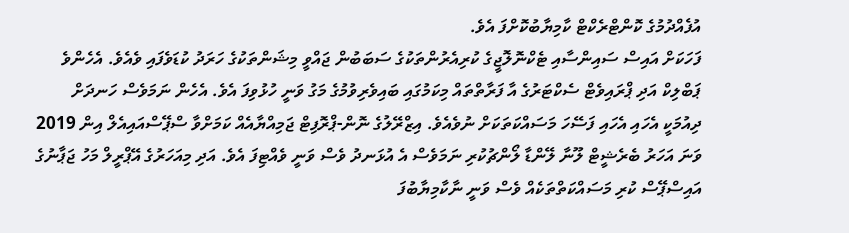އުފެއްދުމުގެ ކޮންޓްރެކްޓް ކާމިޔާބުކޮށްފަ އެވެ.
ފަހަކަށް އައިސް ސައިންސާއި ޓެކްނޮލޮޖީގެ ކުރިއެރުންތަކުގެ ސަބަބުން ޖައްވީ މިޝަންތަކުގެ ހަރަދު ކުޑަވެފައި ވެއެވެ. އެހެންވެ ޕަބްލިކް އަދި ޕްރައިވެޓް ސެކްޓަރުގެ އާ ފަރާތްތައް މިކަމުގައި ބައިވެރިވުމުގެ މަގު ވަނީ ހުޅުވިފަ އެވެ. އެހެން ނަމަވެސް ހަނދަށް ދިއުމަކީ އެހައި އެހައި ފަސޭހަ މަސައްކަތަކަށް ނުވެއެވެ. އިޒްރޭލުގެ ނޮން-ޕްރޮފިޓް ޖަމިއްޔާއެއް ކަމަށްވާ ސްޕޭސްއައިއެލް އިން 2019 ވަނަ އަހަރު ބެރެޝީޓް ލޫނާ ލޭންޑާ ލޯންޗުކުރި ނަމަވެސް އެ އުޅަނދު ވެސް ވަނީ ވެއްޓިފަ އެވެ. އަދި މިއަހަރުގެ އޭޕްރީލް މަހު ޖަޕާނުގެ އައިސްޕޭސް ކުރި މަސައްކަތްތަކެއް ވެސް ވަނީ ނާކާމިޔާބުފަ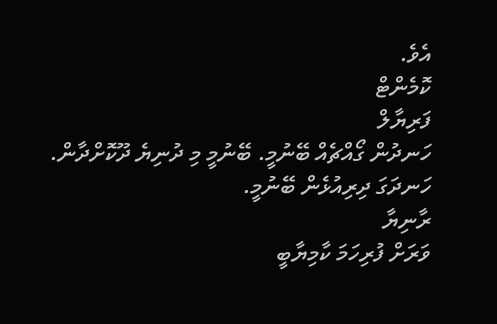އެވެ.
ކޮމެންޓް
ފަރިޔާލް
ހަނދުން ގޯއްޗެއް ބޭނުމީ. ބޭނުމީ މި ދުނިޔެ ދޫކޮށްދާން. ހަނދަގަ ދިރިއުޅެން ބޭނުމީ.
ރާނިޔާ
ވަރަށް ފުރިހަމަ ކާމިޔާބީ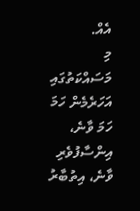އެއް.
މި މަސައްކަތުގައި އަހަރެމެން ހަމަ ހަމަ ވާނެ، އިންސާފުވެރި ވާނެ، އިތުބާރު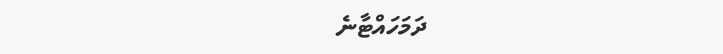ދަމަހައްޓާނެ